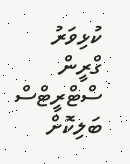ކުޅިވަރު
ގްރީން ސްޓްރީޓްސް ބަލިކޮށް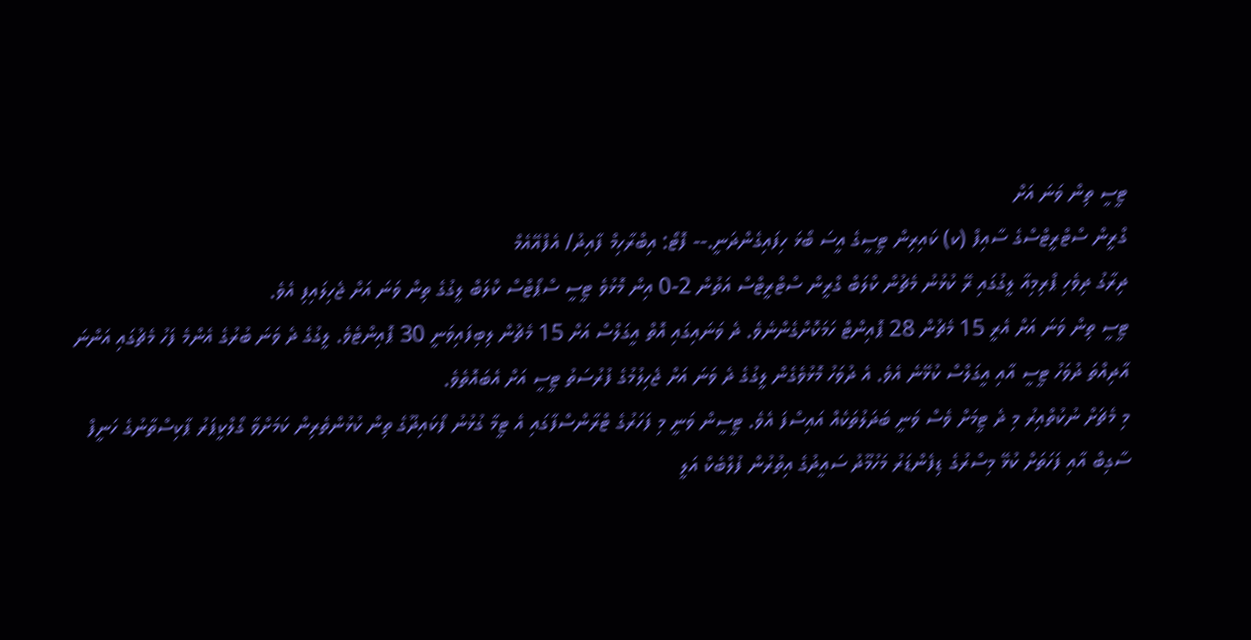ޓީސީ ތިން ވަނަ އަށް
ގްރީން ސްޓްރީޓްސްގެ ސާއިފް (ކ) ކައިރިން ޓީސީގެ އީސަ ބޯޅަ ހިފައިގެންދަނީ.-- ފޮޓޯ: އިބްރާހިމް ފާއިދު/ އެފްއޭއެމް
ދިރާގު ދިވެހި ޕްރިމިއާ ލީގުގައި ރޭ ކުޅުނު މެޗުން ކްލަބް ގްރީން ސްޓްރީޓްސް އަތުން 2-0 އިން މޮޅުވެ ޓީސީ ސްޕޯޓްސް ކްލަބް ލީގުގެ ތިން ވަނަ އަށް ޖެހިލައިފި އެވެ.
ޓީސީ ތިން ވަނަ އަށް އެރީ 15 މެޗުން 28 ޕޮއިންޓް ހަމަކޮށްގެންނެވެ. ދެ ވަނައިގައި އޮތް އީގަލްސް އަށް 15 މެޗުން ލިބިފައިވަނީ 30 ޕޮއިންޓެވެ. ލީގުގެ ދެ ވަނަ ބުރުގެ އެންމެ ފަހު މެޗުގައި އަންނަ އާދިއްތަ ދުވަހު ޓީސީ އާއި އީގަލްސް ކުޅޭނެ އެވެ. އެ ދުވަހު މޮޅުވެގެން ލީގުގެ ދެ ވަނަ އަށް ޖެހިލުމުގެ ފުރުސަތު ޓީސީ އަށް އެބައޮތެވެ.
މި މެޗަށް ނުކުތްއިރު މި ދެ ޓީމަށް ވެސް ވަނީ ބަދަލުތަކެއް އައިސްފަ އެވެ. ޓީސީން ވަނީ މި ފަހަރުގެ ޓްރާންސްފާގައި އެ ޓީމާ ގުޅުނު ފޯކައިދޫގެ ތިން ކުޅުންތެރިން ކަމަށްވާ ގޯލްކީޕަރު ޕާކިސްތާނުގެ ހަނީފް ސާގިބް އާއި ފަހަތަށް ކުޅޭ މިސްރުގެ ޑިފެންޑަރު މަހުމޫދު ސައީދުގެ އިތުރުން ފުލްބެކް އަލީ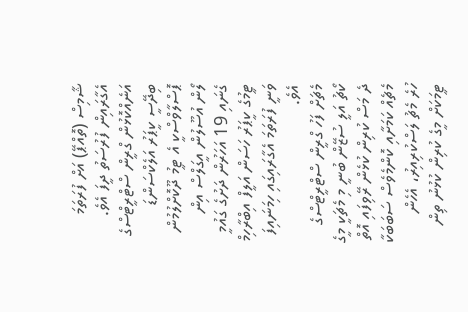ޝާމިސް (ތޮއްޕޭ) އަށް ފުރަތަމަ އެގާރައިން ފުރުސަތު ދީފަ އެވެ. އަނެއްކޮޅުން ގްރީން ސްޓްރީޓްސްގެ ބިދޭސީ ކީޕަރު އަލެކްސަންޑަ ޕޮސްލާވްސްކީ އެ ޓީމު ދޫކޮށްލުމުން ލޯން އުސޫލުން އީގަލްސް އިން ގެނައި 19 އަހަރުން ދަށުގެ ގައުމީ ޓީމުގެ ކީޕަރު ހަސަން އަލީފް އިބްރާހިމް ވަނީ ފުރަތަމަ އެގާރައިގައި ހިމަނައިފަ އެވެ.
މެޗަށް ފަހު ގްރީން ސްޓްރީޓްސްގެ ކޯޗު އަލީ ސުޒޭން ބުނީ މި މެޗަކީ މީގެ ދެ މަސް ކުރިން ކުޅެން ރޭވިފައި އޮތް މެޗެއް ކަމަށާއި ކޮންމެވެސް ސަބަބަކާ ހުރެ މެޗު ލަސްކުރިއިރު، އެހެން ޓީމަކަށް މީގެ ކުރިން ކުޅުނު ތިން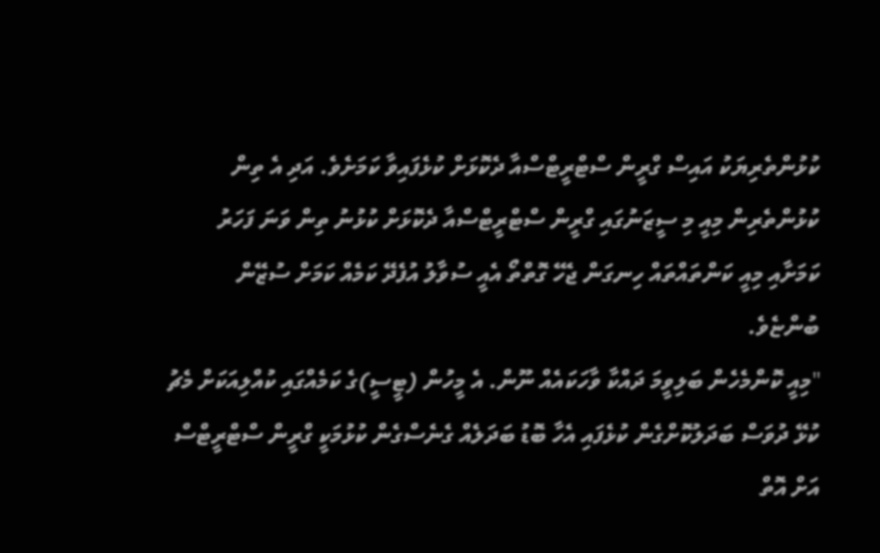ކުޅުންތެރިޔަކު އައިސް ގްރީން ސްޓްރީޓްސްއާ ދެކޮޅަށް ކުޅެފައިވާ ކަމަށެވެ. އަދި އެ ތިން ކުޅުންތެރިން މިއީ މި ސީޒަނުގައި ގްރީން ސްޓްރީޓްސްއާ ދެކޮޅަށް ކުޅުނު ތިން ވަނަ ފަހަރު ކަމަށާއި މިއީ ކަންތައްތައް ހިނގަން ޖެހޭ ގޮތްތޯ އެއީ ސުވާލު އުފެދޭ ކަމެއް ކަމަށް ސުޒޭން ބުންޏެވެ.
"މިއީ ކޮންމެހެން ބަލިވީމަ ދައްކާ ވާހަކައެއް ނޫން. އެ މީހުން (ޓީސީ)ގެ ކަމެއްގައި ކުއްލިއަކަށް މެޗު ކުޅޭ ދުވަސް ބަދަލުކޮށްގެން ކުޅެފައި އެހާ ބޮޑު ބަދަލެއް ގެނެސްގެން ކުޅުމަކީ ގްރީން ސްޓްރީޓްސް އަށް އޮތް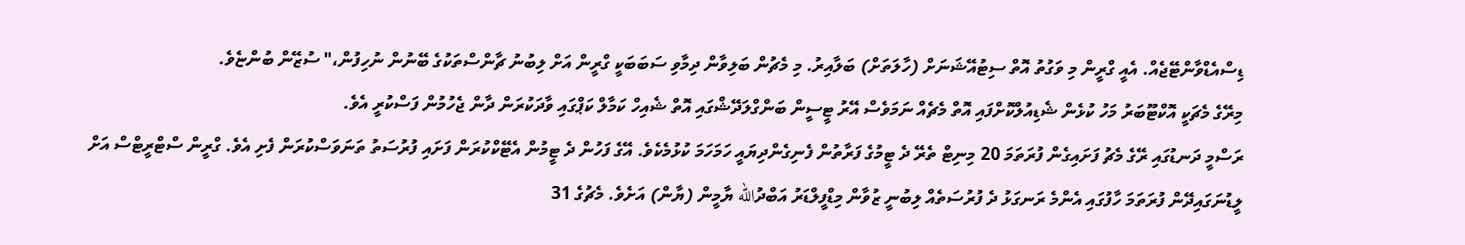ޑިސްއެޑްވާންޓޭޖެއް. އެއީ ގްރީން މި ވަގުތު އޮތް ސިޓުއޭޝަނަށް (ހާލަތަށް) ބަލާއިރު. މި މެޗުން ބަލިވާން ދިމާވި ސަބަބަކީ ގްރީން އަށް ލިބުނު ޗާންސްތަކުގެ ބޭނުން ނުހިފުން،" ސުޒޭން ބުންޏެވެ.
މިރޭގެ މެޗަކީ އޮކްޓޫބަރު މަހު ކުޅެން ޝެޑިއުލްކޮށްފައި އޮތް މެޗެއް ނަމަވެސް އޭރު ޓީސީން ބަންގްލަދޭޝްގައި އޮތް ޝެއިހް ކަމާލް ކަޕްގައި ވާދަކުރަން ދާން ޖެހުމުން ފަސްކުރީ އެވެ.
ރަސްމީ ދަނޑުގައި ރޭގެ މެޗު ފަށައިގެން ފުރަތަމަ 20 މިނިޓް ތެރޭ ދެ ޓީމުގެ ފަރާތުން ފެނިގެންދިޔައީ ހަމަހަމަ ކުޅުމެކެވެ. އޭގެ ފަހުން ދެ ޓީމުން އެޓޭކްކުރަން ފަށައި ފުރުސަތު ތަނަވަސްކުރަން ފެށި އެވެ. ގްރީން ސްޓްރީޓްސް އަށް ލީޑުނަގައިދޭން ފުރަތަމަ ހާފުގައި އެންމެ ރަނގަޅު ދެ ފުރުސަތެއް ލިބުނީ ޒުވާން މިޑްފީލްޑަރު އަބްދުالله ޔާމީން (ޔާން) އަށެވެ. މެޗުގެ 31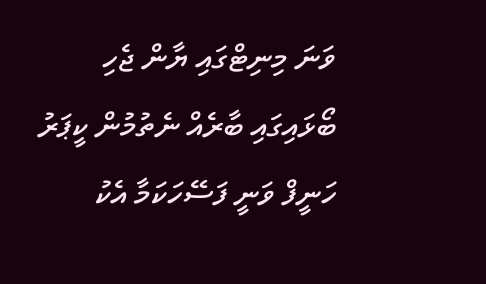ވަނަ މިނިޓްގައި ޔާން ޖެހި ބޯޅައިގައި ބާރެއް ނެތުމުން ކީޕަރު ހަނީފް ވަނީ ފަސޭހަކަމާ އެކު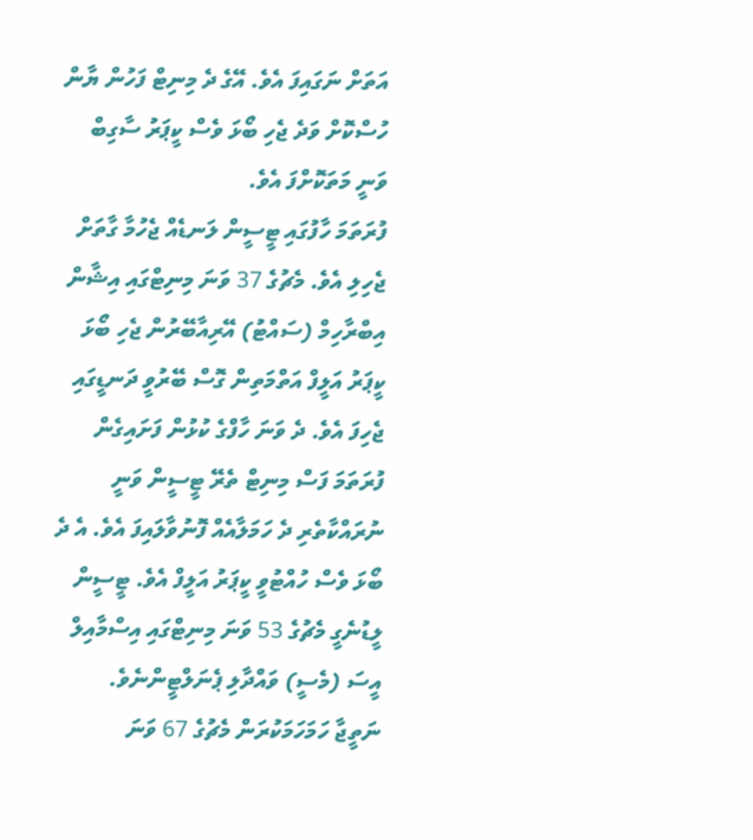އަތަށް ނަގައިފަ އެވެ. އޭގެ ދެ މިނިޓް ފަހުން ޔާން ހުސްކޮށް ވަދެ ޖެހި ބޯޅަ ވެސް ކީޕަރު ސާގިބް ވަނީ މަތަކޮށްފަ އެވެ.
ފުރަތަމަ ހާފުގައި ޓީސީން ލަނޑެއް ޖެހުމާ ގާތަށް ޖެހިލި އެވެ. މެޗުގެ 37 ވަނަ މިނިޓްގައި އިޝާން އިބްރާހިމް (ސައްޓު) އޭރިއާބޭރުން ޖެހި ބޯޅަ ކީޕަރު އަލީފް އަތްމަތިން ގޮސް ބޭރުވީ ދަނޑީގައި ޖެހިފަ އެވެ. ދެ ވަނަ ހާފްގެ ކުޅުން ފަށައިގެން ފުރަތަމަ ފަސް މިނިޓް ތެރޭ ޓީސީން ވަނީ ނުރައްކާތެރި ދެ ހަމަލާއެއް ފޮނުވާލައިފަ އެވެ. އެ ދެ ބޯޅަ ވެސް ހުއްޓުވީ ކީޕަރު އަލީފް އެވެ. ޓީސީން ލީޑުނެގީ މެޗުގެ 53 ވަނަ މިނިޓްގައި އިސްމާއިލް އީސަ (މެސީ) ވައްދާލި ޕެނަލްޓީންނެވެ.
ނަތީޖާ ހަމަހަމަކުރަން މެޗުގެ 67 ވަނަ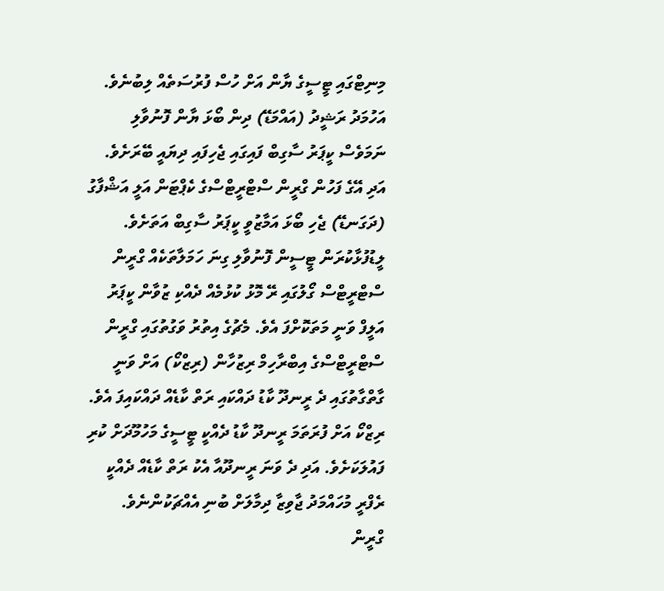މިނިޓްގައި ޓީސީގެ ޔާން އަށް ހުސް ފުރުސަތެއް ލިބުނެވެ. އަހުމަދު ރަޝީދު (އައްމަޑޭ) ދިން ބޯޅަ ޔާން ފޮނުވާލި ނަމަވެސް ކީޕަރު ސާގިބް ފައިގައި ޖެހިފައި ދިޔައީ ބޭރަށެވެ. އަދި އޭގެ ފަހުން ގްރީން ސްޓްރީޓްސްގެ ކެޕްޓަން އަލީ އަޝްފާގު (ދަގަނޑޭ) ޖެހި ބޯޅަ އަމާޒުވީ ކީޕަރު ސާގިބް އަތަށެވެ.
ލީޑުފުޅާކުރަން ޓީސީން ފޮނުވާލި ގިނަ ހަމަލާތަކެއް ގްރީން ސްޓްރީޓްސް ގޯލުގައި ރޭ މޮޅު ކުޅުމެއް ދެއްކި ޒުވާން ކީޕަރު އަލީފް ވަނީ މަތަކޮށްފަ އެވެ. މެޗުގެ އިތުރު ވަގުތުގައި ގްރީން ސްޓްރީޓްސްގެ އިބްރާހިމް ރިޒުހާން (ރިޒްކޯ) އަށް ވަނީ ގާތްގާތުގައި ދެ ރީނދޫ ކާޑު ދައްކައި ރަތް ކާޑެއް ދައްކައިފަ އެވެ. ރިޒްކޯ އަށް ފުރަތަމަ ރީނދޫ ކާޑު ދެއްކީ ޓީސީގެ މަހުމޫދަށް ކުރި ފައުލަކަށެވެ. އަދި ދެ ވަނަ ރީނދޫއާ އެކު ރަތް ކާޑެއް ދެއްކީ ރެފްރީ މުހައްމަދު ޖާވިޒާ ދިމާލަށް ބުނި އެއްޗަކުންނެވެ.
ގްރީން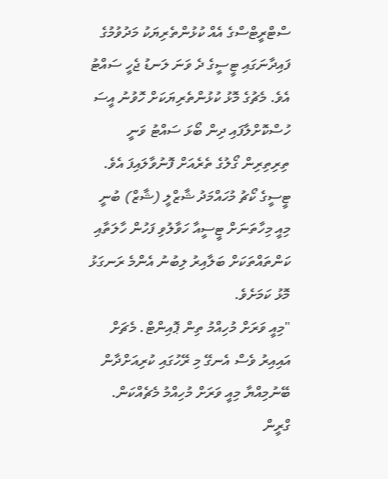ސްޓްރީޓްސްގެ އެއް ކުޅުންތެރިޔަކު މަދުވުމުގެ ފައިދާނަގައި ޓީސީގެ ދެ ވަނަ ލަނޑު ޖެހީ ސައްޓު އެވެ. މެޗުގެ މޮޅު ކުޅުންތެރިޔަކަށް ހޮވުނު އީސަ ހުސްކޮށްލާފައި ދިން ބޯޅަ ސައްޓު ވަނީ ތިރިތިރިން ގޯލުގެ ތެރެއަށް ފޮނުވާލައިފަ އެވެ.
ޓީސީގެ ކޯޗު މުހައްމަދު ޝާޒްލީ (ޝާޒް) ބުނީ މިއީ މިހާތަނަށް ޓީސީއާ ހަވާލުވި ފަހުން ހާލަތާއި ކަންތައްތަކަށް ބަލާއިރު ލިބުނު އެންމެ ރަނގަޅު މޮޅު ކަމަށެވެ.
"މިއީ ވަރަށް މުހިއްމު ތިން ޕޮއިންޓް. މެޗަށް އައިއިރު ވެސް އެނގޭ މި ރޭހުގައި ކުރިއަށްދާން ބޭނުމިއްޔާ މިއީ ވަރަށް މުހިއްމު މެޗެއްކަން. ގްރީން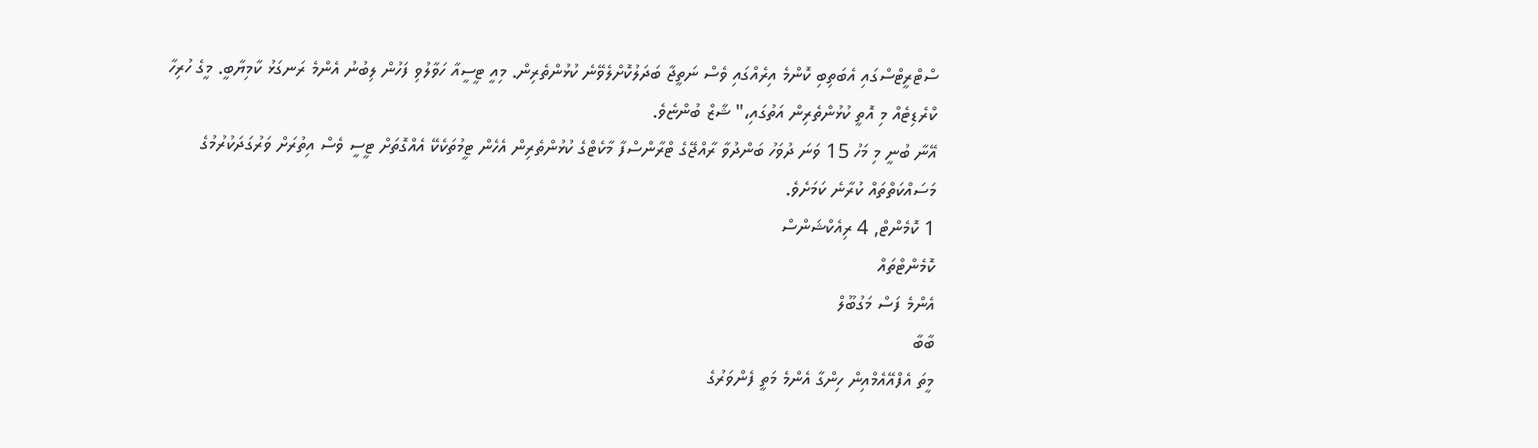ސްޓްރީޓްސްގައި އެބަތިބި ކޮންމެ އިރެއްގައި ވެސް ނަތީޖާ ބަދަލުކޮށްލެވޭނެ ކުޅުންތެރިން. މިއީ ޓީސީއާ ހަވާލުވި ފަހުން ލިބުނު އެންމެ ރަނގަޅު ކާމިޔާބީ. މީގެ ހުރިހާ ކްރެޑިޓެއް މި އޮތީ ކުޅުންތެރިން އަތުގައި،" ޝާޒް ބުންޏެވެ.
އޭނާ ބުނީ މި މަހު 15 ވަނަ ދުވަހު ބަންދުވާ ރާއްޖޭގެ ޓްރާންސްފާ މާކެޓްގެ ކުޅުންތެރިން އެހެން ޓީމުތަކެކޭ އެއްގޮތަށް ޓީސީ ވެސް އިތުރަށް ވަރުގަދަކުރުމުގެ މަސައްކަތްތައް ކުރާނެ ކަމަށެވެ.
1 ކޮމެންޓް, 4 ރިއެކްޝަންސް
ކޮމެންޓްތައް
އެންމެ ފަސް މަގުބޫލް
ބާބާ
މީތަ އެފްއޭއެމްއިން ހިންގާ އެންމެ މަތީ ފެންވަރުގެ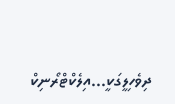ދިވެހިލީގަކީ...އިލެކްޓްރޯނިކް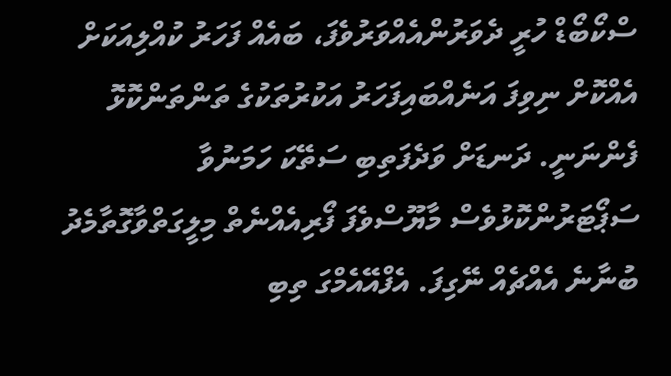ސްކޯބޯޑް ހުރީ ދެވަރުންއެއްވަރުވެފަ، ބައެއް ފަހަރު ކުއްލިއަކަށް އެއްކޮށް ނިވިފަ އަނެއްބައިފަހަރު އަކުރުތަކުގެ ތަންތަންކޮޅޮ ފެންނަނީ. ދަނޑަށް ވަދެފަތިބި ސަތޭކަ ހަމަނުވާ ސަޕޯޓަރުންކޮޅުވެސް މާޔޫސްވެފަ ފޯރިއެއްނެތް މިލީގަތްވާގޮތާމެދު ބުނާނެ އެއްޗެއް ނޭގިފަ. އެފްއޭއެމްގަ ތިބި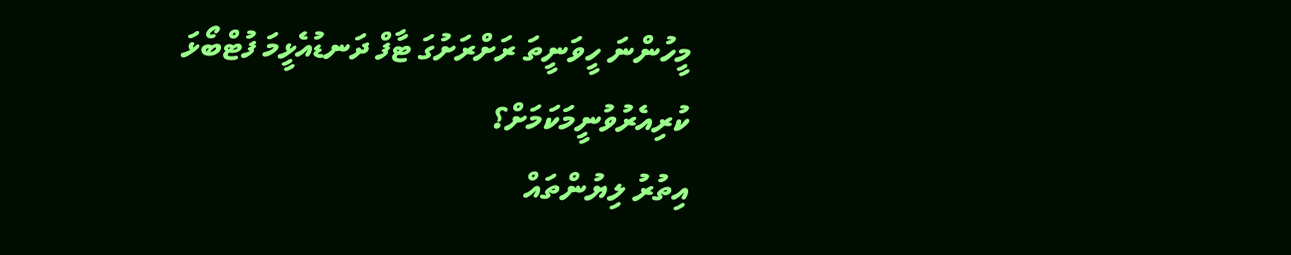މީހުންނަ ހީވަނީތަ ރަށްރަށުގަ ޓާފް ދަނޑުއެޅީމަ ފުޓްބޯޅަ ކުރިއެރުވުނީމަކަމަށް؟
އިތުރު ލިޔުންތައް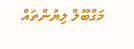މަގްބޫލް ލިޔުންތައް